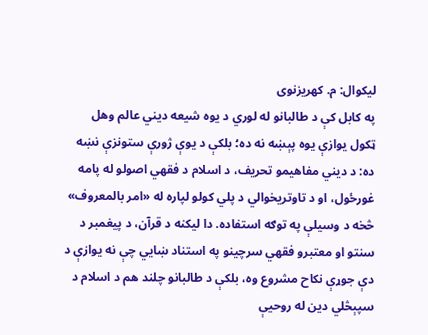ليکوال: م. کهريزنوی
په کابل کې د طالبانو له لوري د یوه شیعه دیني عالم وهل ټکول یوازې یوه پېښه نه ده؛ بلکې د یوې ژورې ستونزې نښه ده: د دیني مفاهیمو تحریف، د اسلام د فقهي اصولو له پامه غورځول، او د تاوتریخوالي د پلي کولو لپاره له «امر بالمعروف» څخه د وسیلې په توګه استفاده. دا لیکنه د قرآن، د پیغمبر د سنتو او معتبرو فقهي سرچینو په استناد ښايي چې نه یوازې د دې جوړې نکاح مشروع وه، بلکې د طالبانو چلند هم د اسلام د سپېڅلي دین له روحیې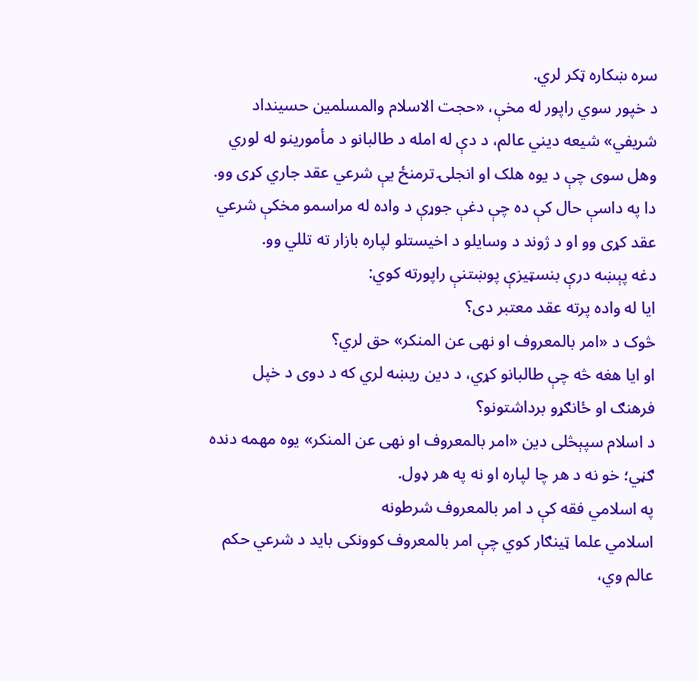سره ښکاره ټکر لري.
د خپور سوي راپور له مخې، «حجت الاسلام والمسلمین حسینداد شریفي» شیعه دیني عالم، د دې له امله د طالبانو د مأمورینو له لوري وهل سوی چې د یوه هلک او انجلۍ ترمنځ یې شرعي عقد جاري کړی وو. دا په داسې حال کې ده چې دغې جوړې د واده له مراسمو مخکې شرعي عقد کړی وو او د ژوند د وسایلو د اخیستلو لپاره بازار ته تللي وو.
دغه پېښه درې بنسټیزې پوښتنې راپورته کوي:
ایا له واده پرته عقد معتبر دی؟
څوک د «امر بالمعروف او نهی عن المنکر» حق لري؟
او ایا هغه څه چې طالبانو کړي، د دین ریښه لري که د دوی د خپل فرهنګ او ځانګړو برداشتونو؟
د اسلام سپېڅلی دین «امر بالمعروف او نهی عن المنکر» یوه مهمه دنده ګڼي؛ خو نه د هر چا لپاره او نه په هر ډول.
په اسلامي فقه کې د امر بالمعروف شرطونه
اسلامي علما ټینګار کوي چې امر بالمعروف کوونکی باید د شرعي حکم عالم وي،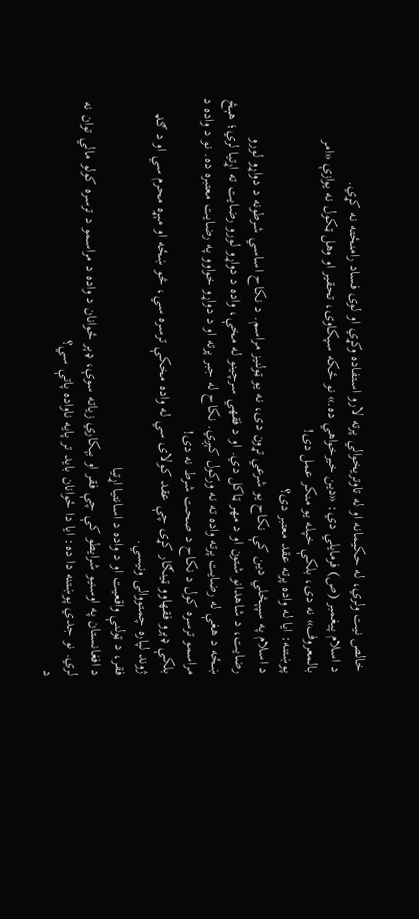خالص نیت ولري، له حکیمانه او له تاوتریخوالي پرته لارو استفاده وکړي او لوی فساد رامنځته نه کړي.
د اسلام پیغمبر (ص) فرمایلي دي: «دین خیرخواهي ده.» نو ځکه سپکاوی، تحقیر او وهل ټکول نه یوازې «امر بالمعروف» نه دی، بلکې خپله یو منکر عمل دی!
پوښتنه: ایا له واده پرته عقد معتبر دی؟
د اسلام په سپېڅلي دین کې نکاح یو شرعي تړون دی، نه یو ټولنیز مراسم. د نکاح اساسي شرطونه د دواړو لورو رضایت، د شاهدانو شتون او د مهر ټاکل دي. او د فقهي سرچینو له مخې، واده د دواړو لورو رضایت ته اړتیا لري؛ هېڅ ښځه د هغې له رضایت پرته واده ته نه ورکول کېږي. نکاح له جبر پرته او د دواړو خواوو په رضایت معتبره ده. نو د واده د مراسمو ترسره کول د نکاح د صحت شرط نه دی!
بلکې ډېرو فقهاوو ټینګار کړی چې عقد کولای سي له واده مخکې ترسره سي، څو ښځه او مېړه محرم سي او د ګډ ژوند لپاره چمتووالی ونیسي.
فقر، د ټولنې واقعیت او د واده د اسانتیا اړتیا
د افغانستان په اوسنیو شرایطو کې چې فقر او بېکاري زیاته سوې، ډېر ځوانان د واده د مراسمو د ترسره کولو مالي توان نه لري. نو جدي پوښتنه دا ده: ایا دا ځوانان باید تر پایه ناواده پاتې سي؟
د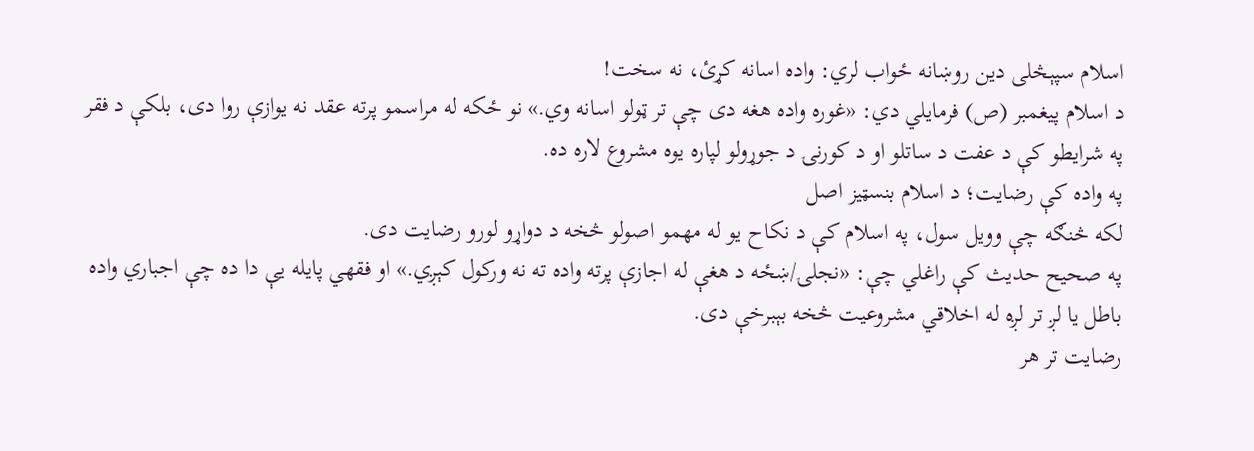اسلام سپېڅلی دین روښانه ځواب لري: واده اسانه کړئ، نه سخت!
د اسلام پیغمبر (ص) فرمایلي دي: «غوره واده هغه دی چې تر ټولو اسانه وي.» نو ځکه له مراسمو پرته عقد نه یوازې روا دی، بلکې د فقر په شرایطو کې د عفت د ساتلو او د کورنۍ د جوړولو لپاره یوه مشروع لاره ده.
په واده کې رضایت؛ د اسلام بنسټیز اصل
لکه څنګه چې وویل سول، په اسلام کې د نکاح یو له مهمو اصولو څخه د دواړو لورو رضایت دی.
په صحیح حدیث کې راغلي چې: «نجلۍ/ښځه د هغې له اجازې پرته واده ته نه ورکول کېږي.» او فقهي پایله یې دا ده چې اجباري واده باطل یا لږ تر لږه له اخلاقي مشروعیت څخه بېبرخې دی.
رضایت تر هر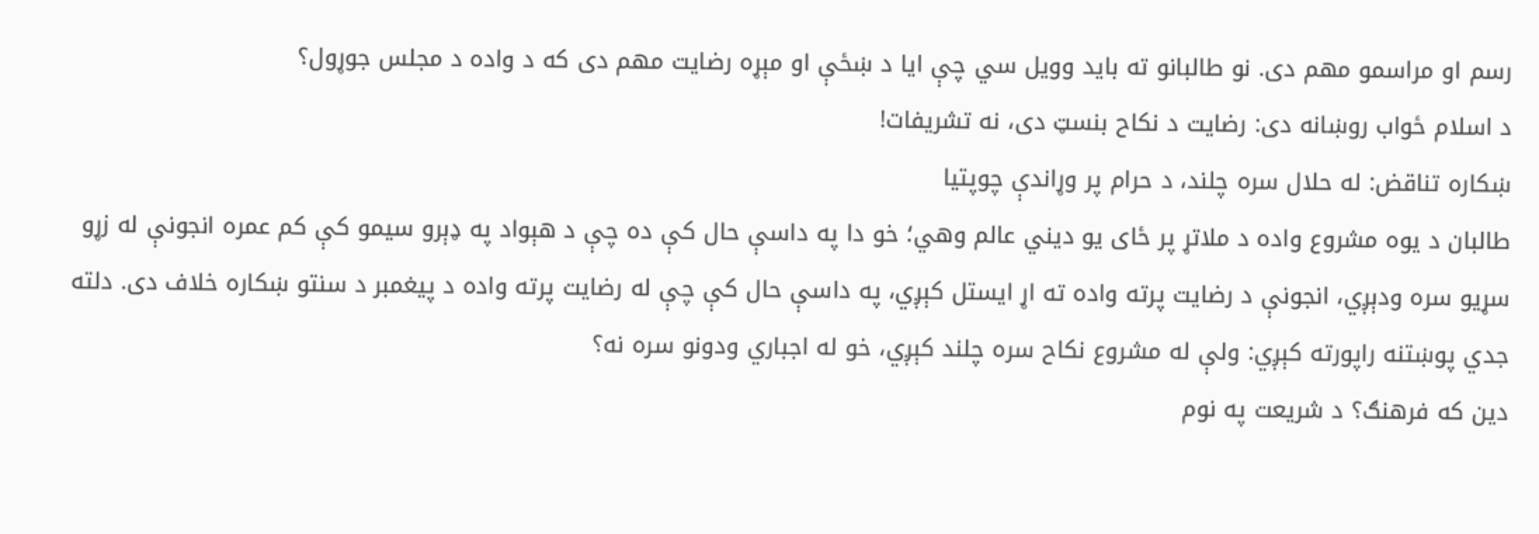رسم او مراسمو مهم دی. نو طالبانو ته باید وویل سي چې ایا د ښځې او مېړه رضایت مهم دی که د واده د مجلس جوړول؟
د اسلام ځواب روښانه دی: رضایت د نکاح بنسټ دی، نه تشریفات!
ښکاره تناقض: له حلال سره چلند، د حرام پر وړاندې چوپتیا
طالبان د یوه مشروع واده د ملاتړ پر ځای یو دیني عالم وهي؛ خو دا په داسې حال کې ده چې د هېواد په ډېرو سیمو کې کم عمره انجونې له زړو سړیو سره ودېږي، انجونې د رضایت پرته واده ته اړ ایستل کېږي، په داسې حال کې چې له رضایت پرته واده د پیغمبر د سنتو ښکاره خلاف دی. دلته جدي پوښتنه راپورته کېږي: ولې له مشروع نکاح سره چلند کېږي، خو له اجباري ودونو سره نه؟
دین که فرهنګ؟ د شریعت په نوم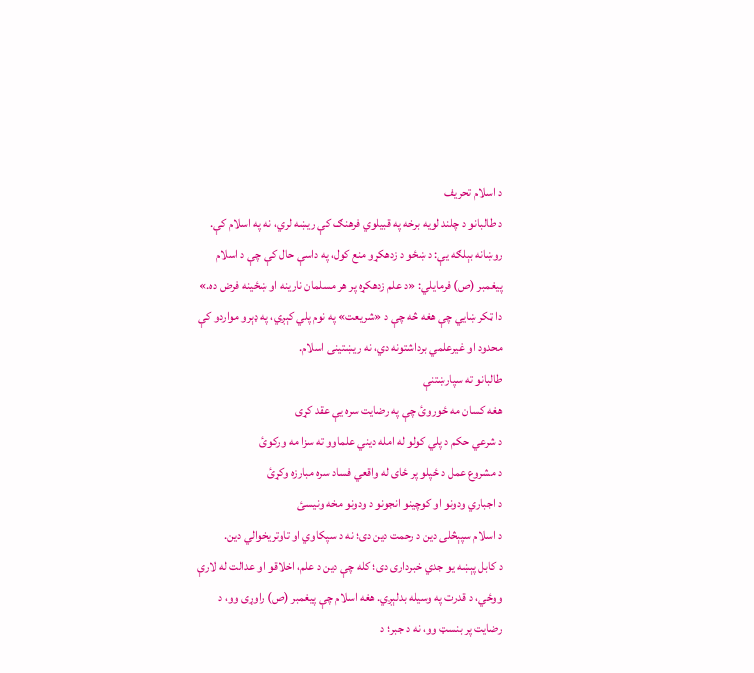د اسلام تحریف
د طالبانو د چلند لویه برخه په قبیلوي فرهنګ کې ریښه لري، نه په اسلام کې.
روښانه بېلګه یې: د ښځو د زدهکړو منع کول، په داسې حال کې چې د اسلام پیغمبر (ص) فرمایلي: «د علم زدهکړه پر هر مسلمان نارینه او ښځینه فرض ده.»
دا ټکر ښايي چې هغه څه چې د «شریعت» په نوم پلي کېږي، په ډېرو مواردو کې محدود او غیرعلمي برداشتونه دي، نه ریښتینی اسلام.
طالبانو ته سپارښتنې
هغه کسان مه ځوروئ چې په رضایت سره یې عقد کړی
د شرعي حکم د پلي کولو له امله دیني علماوو ته سزا مه ورکوئ
د مشروع عمل د ځپلو پر ځای له واقعي فساد سره مبارزه وکړئ
د اجباري ودونو او کوچینو انجونو د ودونو مخه ونیسئ
د اسلام سپېڅلی دین د رحمت دین دی؛ نه د سپکاوي او تاوتریخوالي دین.
د کابل پېښه یو جدي خبرداری دی؛ کله چې دین د علم، اخلاقو او عدالت له لارې ووځي، د قدرت په وسیله بدلېږي. هغه اسلام چې پیغمبر (ص) راوړی وو، د رضایت پر بنسټ وو، نه د جبر؛ د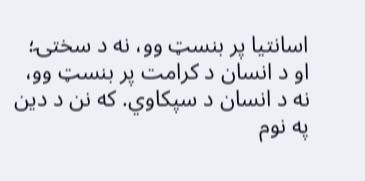اسانتیا پر بنسټ وو، نه د سختۍ؛ او د انسان د کرامت پر بنسټ وو، نه د انسان د سپکاوي. که نن د دین په نوم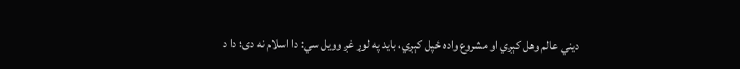دیني عالم وهل کېږي او مشروع واده ځپل کېږي، باید په لوړ غږ وویل سي: دا اسلام نه دی؛ دا د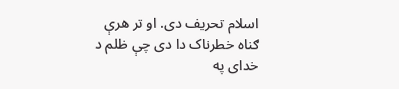اسلام تحریف دی. او تر هرې ګناه خطرناک دا دی چې ظلم د خدای په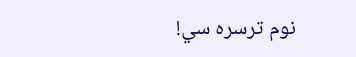نوم ترسره سي!